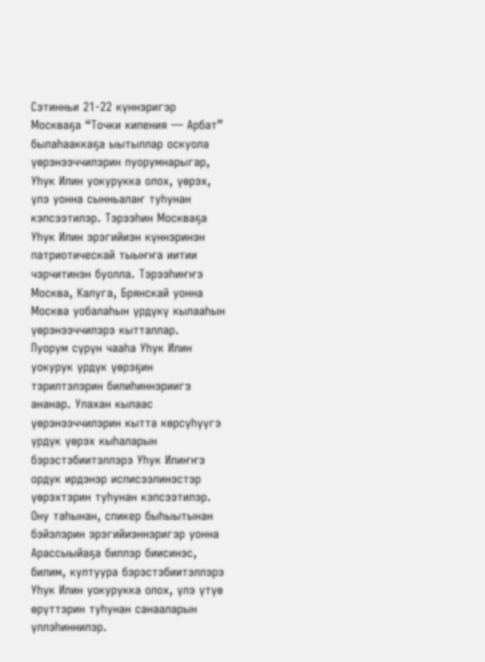Сэтинньи 21-22 күннэригэр Москваҕа “Точки кипения — Арбат” былаһааккаҕа ыытыллар оскуола үөрэнээччилэрин пуорумнарыгар, Уһук Илин уокурукка олох, үөрэх, үлэ уонна сынньалаҥ туһунан кэпсээтилэр. Тэрээһин Москваҕа Уһук Илин эрэгийиэн күннэринэн патриотическай тыыҥҥа иитии чэрчитинэн буолла. Тэрээһиҥҥэ Москва, Калуга, Брянскай уонна Москва уобалаһын үрдүкү кылааһын үөрэнээччилэрэ кытталлар.
Пуорум сүрүн чааһа Уһук Илин уокурук үрдүк үөрэҕин тэрилтэлэрин билиһиннэриигэ ананар. Улахан кылаас үөрэнээччилэрин кытта көрсүһүүгэ үрдүк үөрэх кыһаларын бэрэстэбиитэллэрэ Уһук Илиҥҥэ ордук ирдэнэр исписээлинэстэр үөрэхтэрин туһунан кэпсээтилэр. Ону таһынан, спикер быһыытынан бэйэлэрин эрэгийиэннэригэр уонна Арассыыйаҕа биллэр биисинэс, билим, култуура бэрэстэбиитэллэрэ Уһук Илин уокурукка олох, үлэ үтүө өрүттэрин туһунан санааларын үллэһиннилэр.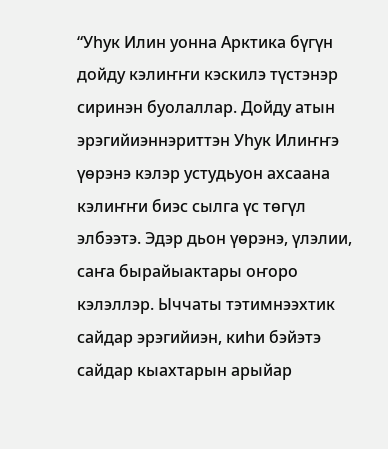“Уһук Илин уонна Арктика бүгүн дойду кэлиҥҥи кэскилэ түстэнэр сиринэн буолаллар. Дойду атын эрэгийиэннэриттэн Уһук Илиҥҥэ үөрэнэ кэлэр устудьуон ахсаана кэлиҥҥи биэс сылга үс төгүл элбээтэ. Эдэр дьон үөрэнэ, үлэлии, саҥа бырайыактары оҥоро кэлэллэр. Ыччаты тэтимнээхтик сайдар эрэгийиэн, киһи бэйэтэ сайдар кыахтарын арыйар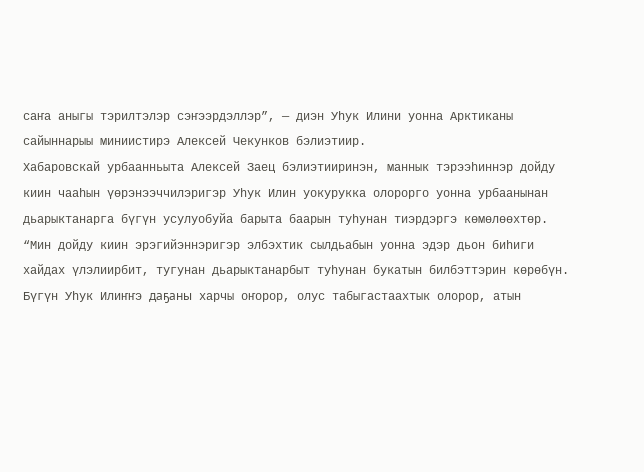саҥа аныгы тэрилтэлэр сэҥээрдэллэр”, — диэн Уһук Илини уонна Арктиканы сайыннарыы миниистирэ Алексей Чекунков бэлиэтиир.
Хабаровскай урбаанньыта Алексей Заец бэлиэтииринэн, маннык тэрээһиннэр дойду киин чааһын үөрэнээччилэригэр Уһук Илин уокурукка олорорго уонна урбаанынан дьарыктанарга бүгүн усулуобуйа барыта баарын туһунан тиэрдэргэ көмөлөөхтөр.
“Мин дойду киин эрэгийэннэригэр элбэхтик сылдьабын уонна эдэр дьон биһиги хайдах үлэлиирбит, тугунан дьарыктанарбыт туһунан букатын билбэттэрин көрөбүн. Бүгүн Уһук Илиҥҥэ даҕаны харчы оҥорор, олус табыгастаахтык олорор, атын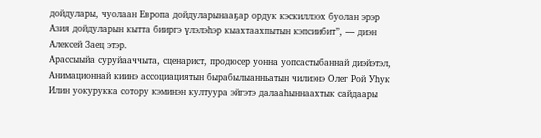дойдулары, чуолаан Европа дойдуларынааҕар ордук кэскиллээх буолан эрэр Азия дойдуларын кытта бииргэ үлэлэһэр кыахтаахпытын кэпсиибит”, — диэн Алексей Заец этэр.
Арассыыйа суруйааччыта, сценарист, продюсер уонна уопсастыбаннай диэйэтэл, Анимационнай киинэ ассоциациятын бырабылыанньатын чилиэнэ Олег Рой Уһук Илин уокурукка сотору кэминэн култуура эйгэтэ далааһыннаахтык сайдаары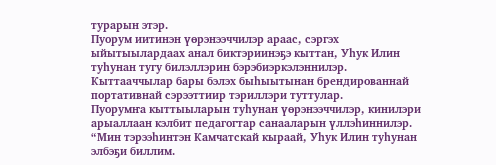турарын этэр.
Пуорум иитинэн үөрэнээччилэр араас, сэргэх ыйытыылардаах анал биктэриинэҕэ кыттан, Уһук Илин туһунан тугу билэллэрин бэрэбиэркэлэннилэр. Кыттааччылар бары бэлэх быһыытынан брендированнай портативнай сэрээттиир тэриллэри туттулар.
Пуорумҥа кыттыыларын туһунан үөрэнээччилэр, кинилэри арыаллаан кэлбит педагогтар санааларын үллэһиннилэр.
“Мин тэрээһинтэн Камчатскай кыраай, Уһук Илин туһунан элбэҕи биллим.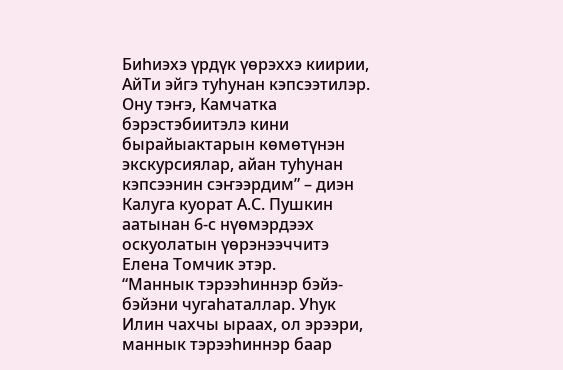Биһиэхэ үрдүк үөрэххэ киирии, АйТи эйгэ туһунан кэпсээтилэр. Ону тэҥэ, Камчатка бэрэстэбиитэлэ кини бырайыактарын көмөтүнэн экскурсиялар, айан туһунан кэпсээнин сэҥээрдим” – диэн Калуга куорат А.С. Пушкин аатынан 6-с нүөмэрдээх оскуолатын үөрэнээччитэ Елена Томчик этэр.
“Маннык тэрээһиннэр бэйэ-бэйэни чугаһаталлар. Уһук Илин чахчы ыраах, ол эрээри, маннык тэрээһиннэр баар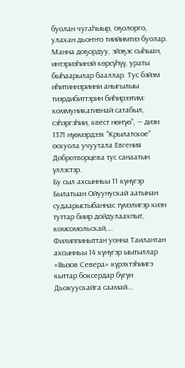буолан чугаһыыр, оҕолорго, улахан дьоҥҥо тиийимтиэ буолар. Манна доҕордуу, эйэҕэс сыһыан, интэриэһинэй көрсүһүү, ураты быһаарылар бааллар. Тус бэйэм иһитиннэриини аныгылыы тиэрдибиттэрин биһирээтим: коммуникативнай сатабыл, сэһэргэһии, квест нөҥүө”, — диэн 1371 нүөмэрдээх “Крылатское” оскуола учуутала Евгения Добротворцева тус санаатын үллэстэр.
Бу сыл ахсынньы 11 күнүгэр Былатыан Ойуунускай аатынан судаарыстыбаннас түмэлигэр киэн туттар биир дойдулаахпыт, комсомольскай,…
Филиппиныттан уонна Таилантан ахсынньы 14 күнүгэр ыытыллар «Вызов Севера» күрэхтэһиигэ кыттар боксердар бүгүн Дьокуускайга саамай…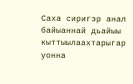Саха сиригэр анал байыаннай дьайыы кыттыылаахтарыгар уонна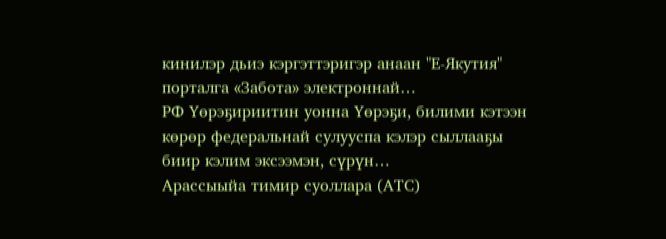кинилэр дьиэ кэргэттэригэр анаан "Е-Якутия" порталга «Забота» электроннай…
РФ Үөрэҕириитин уонна Үөрэҕи, билими кэтээн көрөр федеральнай сулууспа кэлэр сыллааҕы биир кэлим эксээмэн, сүрүн…
Арассыыйа тимир суоллара (АТС)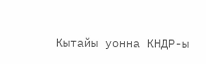Кытайы уонна КНДР-ы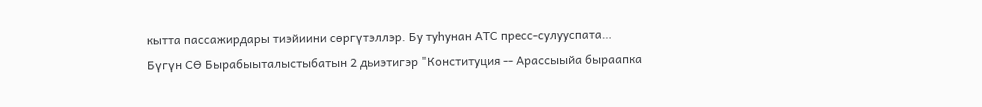кытта пассажирдары тиэйиини сөргүтэллэр. Бу туһунан АТС пресс-сулууспата…
Бүгүн СӨ Бырабыыталыстыбатын 2 дьиэтигэр "Конституция -- Арассыыйа быраапка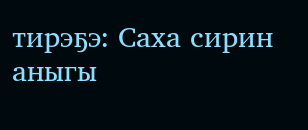тирэҕэ: Саха сирин аныгы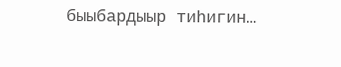быыбардыыр тиһигин…